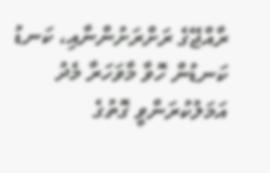ރާއްޖޭގެ ރަށްރަށުންނާއި، ކަނޑު ކަނޑުން ހޮވާ މާވަހަރާ މެދު އަމަލުކުރަންވީ ގޮތުގެ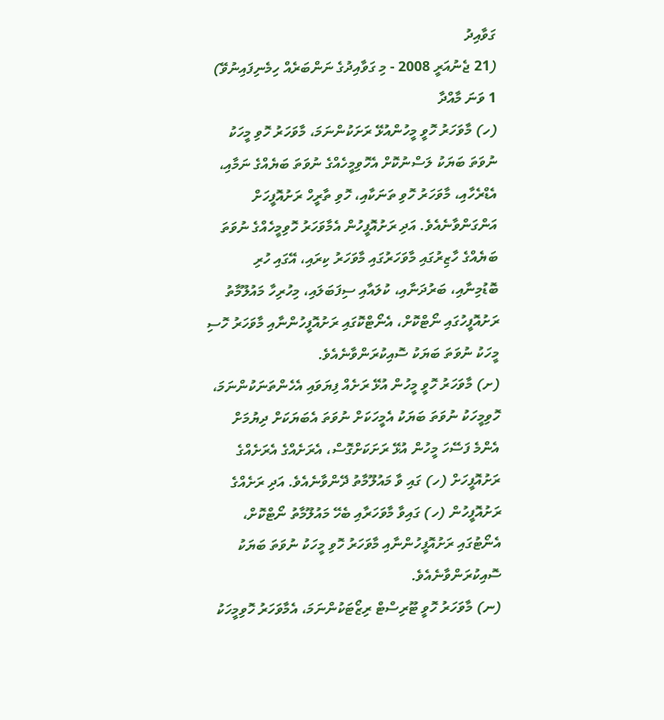ގަވާއިދު
(21 ޖެނުއަރީ 2008 - މި ގަވާއިދުގެ ނަންބަރެއް ހިމެނިފައިނުވޭ)
1 ވަނަ މާއްދާ
(ހ) މާވަހަރު ހޮވީ މީހުންއުޅޭ ރަށަކުންނަމަ، މާވަހަރު ހޮވި މީހަކު ނުވަތަ ބަޔަކު ލަސްނުކޮށް އެހޮވިމީހެއްގެ ނުވަތަ ބަޔެއްގެ ނަމާއި، އެޑްރެހާއި، މާވަހަރު ހޮވި ތަނަކާއި، ހޮވި ތާރީހް ރަށުއޮފީހަށް އަންގަންވާނެއެވެ. އަދި ރަށުއޮފީހުން އެމާވަހަރު ހޮވިމީހެއްގެ ނުވަތަ ބަޔެއްގެ ހާޒިރުގައި މާވަހަރުގައި މާވަހަރު ކިރައި، އޭގައި ހުރި ބޮޑުމިނާއި، ބަރުދަނާއި، ކުލައާއި ސިފަބަލައި، މިހުރިހާ މައުލޫމާތު ރަށުއޮފީހުގައި ނޯޓްކޮށް، އެނޯޓްކޮގައި ރަށުއޮފީހުންނާއި މާވަހަރު ހޮސި މީހަކު ނުވަތަ ބަޔަކު ސޮއިކުރަންވާނެއެވެ.
(ށ) މާވަހަރު ހޮވީ މީހުން އުޅޭ ރަށެއް ފިޔަވައި އެހެންތަނަކުންނަމަ، ހޮވިމީހަކު ނުވަތަ ބަޔަކު އެމީހަކަށް ނުވަތަ އެބަޔަކަށް ދިޔުމަށް އެންމެ ފަސޭހަ މީހުން އުޅޭ ރަށަކަށްގޮސް، އެރަށެއްގެ އެރަށެއްގެ ރަށުއޮފީހަށް (ހ) ގައި ވާ މައުލޫމާތު ދޭންވާނެއެވެ. އަދި ރަށެއްގެ ރަށުއޮފީހުން (ހ) ގައިވާ މާވަހަރާއި ބެހޭ މައުލޫމާތު ނޯޓްކޮށް، އެނޯޓުގައި ރަށުއޮފީހުންނާއި މާވަހަރު ހޮވި މީހަކު ނުވަތަ ބަޔަކު ސޮއިކުރަންވާނެއެވެ.
(ނ) މާވަހަރު ހޮވީ ޓޫރިސްޓް ރިޒޯޓަކުންނަމަ، އެމާވަހަރު ހޮވިމީހަކު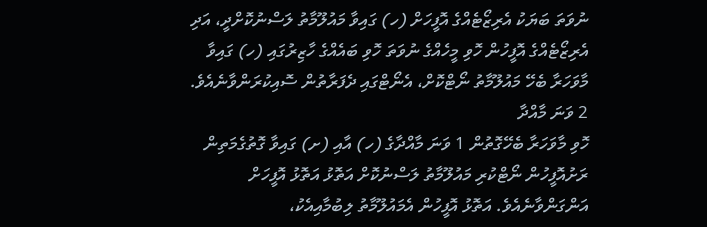ނުވަތަ ބަޔަކު އެރިޒޯޓެއްގެ އޮފީހަށް (ހ) ގައިވާ މައުލޫމާތު ލަސްނުކޮށްދީ، އަދި އެރިޒޯޓެއްގެ އޮފީހުން ހޮވި މީހެއްގެ ނުވަތަ ހޮވި ބައެއްގެ ހާޒިރުގައި (ހ) ގައިވާ މާވަހަރާ ބެހޭ މައުލޫމާތު ނޯޓްކޮށް، އެނޯޓްގައި ދެފަރާތުން ސޮއިކުރަންވާނެއެވެ.
2 ވަނަ މާއްދާ
ހޮވި މާވަހަރާ ބެހޭގޮތުން 1 ވަނަ މާއްދާގެ (ހ) އާއި (ށ) ގައިވާ ގޮތުގެމަތިން ރަށުއޮފީހުން ނޯޓްކުރި މައުލޫމާތު ލަސްނުކޮށް އަތޮޅު އަތޮޅު އޮފީހަށް އަންގަންވާނެއެވެ. އަތޮޅު އޮފީހުން އެމައުލޫމާތު ލިބުމާއިއެކު،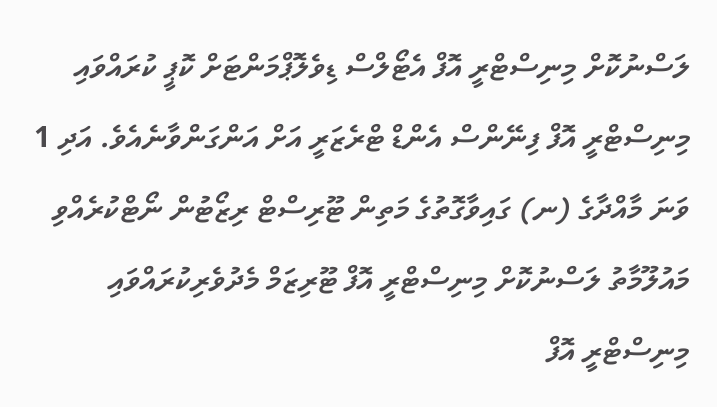ލަސްނުކޮށް މިނިސްޓްރީ އޮފް އެޓޯލްސް ޑިވެލޮޕްމަންޓަށް ކޮޕީ ކުރައްވައި މިނިސްޓްރީ އޮފް ފިނޭންސް އެންޑް ޓްރެޒަރީ އަށް އަންގަންވާނެއެވެ. އަދި 1 ވަނަ މާއްދާގެ (ނ) ގައިވާގޮތުގެ މަތިން ޓޫރިސްޓް ރިޒޯޓުން ނޯޓްކުރެއްވި މައުލޫމާތު ލަސްނުކޮށް މިނިސްޓްރީ އޮފް ޓޫރިޒަމް މެދުވެރިކުރައްވައި މިނިސްޓްރީ އޮފް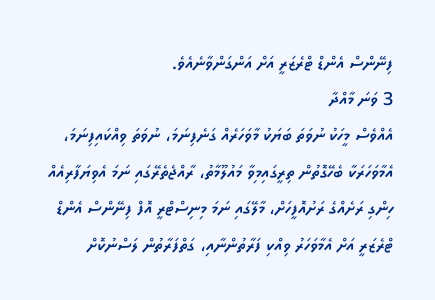ފިނޭންސް އެންޑް ޓްރެޒަރީ އަށް އަންގަންވާނެއެވެ.
3 ވަނަ މާއްދާ
އެއްވެސް މީހަކު ނުވަތަ ބަޔަކު މާވަހަރެއް ގަނެފިނަމަ، ނުވަތަ ވިއްކައިފިނަމަ، އެމާވަހަރަކާ ބެހޭގޮތުން ތިރީގައިމިވާ މައުލޫމާތު، ރާއްޖެތެރޭގައި ނަމަ އެވިޔަފާރިއެއް ހިންގި ރަށެއްގެ ރަށުއޮފީހަށް، މާލޭގައި ނަމަ މިނިސްޓްރީ އޮފް ފިނޭންސް އެންޑް ޓްރެޒަރީ އަށް އެމާވަހަރު ވިއްކި ފަރާތުންނާއި، ގަތްފަރާތުން ލަސްނުކޮށް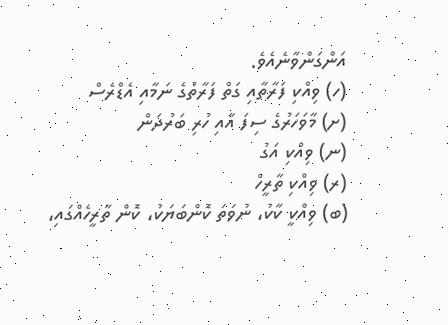އަންގަންވާނެއެވެ.
(ހ) ވިއްކި ފަރާތާއި ގަތް ފަރާތުގެ ނަމާއި އެޑްރެސް
(ށ) މާވަހަރުގެ ސިފަ އާއި ހުރި ބަރުދަން
(ނ) ވިއްކި އަގު
(ރ) ވިއްކި ތާރީހް
(ބ) ވިއްކީ ކާކު، ނުވަތަ ކޮންބަޔަކު، ކޮން ތާރީހެއްގައި،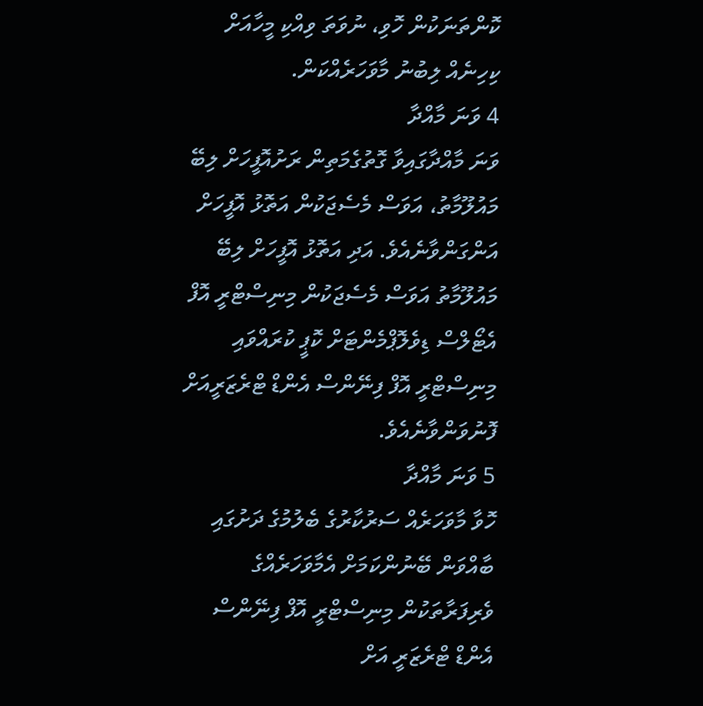ކޮންތަނަކުން ހޮވި، ނުވަތަ ވިއްކި މީހާއަށް ކިހިނެއް ލިބުނު މާވަހަރެއްކަން.
4 ވަނަ މާއްދާ
ވަނަ މާއްދާގައިވާ ގޮތުގެމަތިން ރަށުއޮފީހަށް ލިބޭ މައުލޫމާތު، އަވަސް މެސެޖަކުން އަތޮޅު އޮފީހަށް އަންގަންވާނެއެވެ. އަދި އަތޮޅު އޮފީހަށް ލިބޭ މައުލޫމާތު އަވަސް މެސެޖަކުން މިނިސްޓްރީ އޮފް އެޓޯލްސް ޑިވެލޮޕްމެންޓަށް ކޮޕީ ކުރައްވައި މިނިސްޓްރީ އޮފް ފިނޭންސް އެންޑް ޓްރެޒަރީއަށް ފޮނުވަންވާނެއެވެ.
5 ވަނަ މާއްދާ
ހޮވާ މާވަހަރެއް ސަރުކާރުގެ ބެލުމުގެ ދަށުގައި ބާއްވަން ބޭނުންކަމަށް އެމާވަހަރެއްގެ ވެރިފަރާތަކުން މިނިސްޓްރީ އޮފް ފިނޭންސް އެންޑް ޓްރެޒަރީ އަށް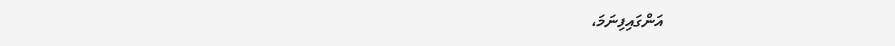އަންގައިފިނަމަ،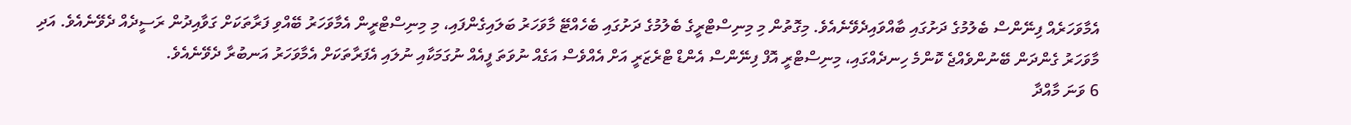އެމާވަހަރެއް ފިނޭންސް ބެލުމުގެ ދަށުގައި ބާއްވައިދެވޭނެއެވެ. މިގޮތުން މި މިނިސްޓްރީގެ ބެލުމުގެ ދަށުގައި ބެހެއްޓޭ މާވަހަރު ބަލައިގެންފައި، މި މިނިސްޓްރީން އެމާވަހަރު ބޭއްވި ފަރާތަކަށް ގަވާއިދުން ރަސީދެއް ދެވޭނެއެވެ. އަދި މާވަހަރު ގެންދަން ބޭނުންވެއްޖެ ކޮންމެ ހިނދެއްގައި، މިނިސްޓްރީ އޮފް ފިނޭންސް އެންޑް ޓްރެޒަރީ އަށް އެއްވެސް އަގެއް ނުވަތަ ފީއެއް ނުގަމަކާއި ނުލައި އެފަރާތަކަށް އެމާވަހަރު އަނބުރާ ދެވޭނެއެވެ.
6 ވަނަ މާއްދާ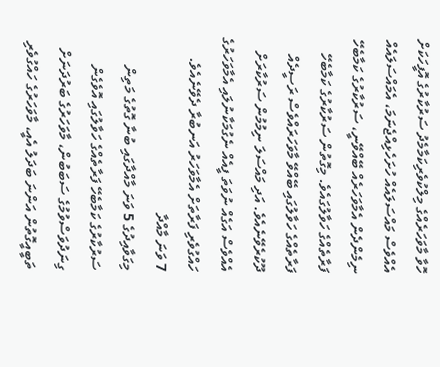ހޮވާ މާވަހަރެއްގެ މިލްކުވެރިކަމާމެދު ސަރުކާރުގެ އޮފީހަކަށް އެއްވެސް މައްސަލައެއް ހުށަހެޅިއްޖެނަމަ، އެމައްސަލައެއް ނިމެންދެން އެމާވަހަރެއް ބޭއްވޭނީ، ސަރުކާރުގެ ކަމާބެހޭ ފަރާތެއްގެ ހަވާލުގައެވެ. މިގޮތުން ސަރުކާރުގެ ކަމާބެހޭ ފަރާތެއްގެ ހަވާލުގައި ބޭއްވޭ މާވަހަރައްވެސް ރަސީދެއް ދޫކުރެވޭނެއެވެ. އަދި މައްސަލަ ނިމުމުން ސަރުކާރަށް އެއްވެސް އަގެއް ނުވަތަ ފީއެއް ނެގުމަކާނުލައި އެމާވަހަރުގެ ހައްގުވެރި ފަރާތަށް އެމާވަހަރު އަނބުރާ ދެވޭނެއެވެ.
7 ވަނަ މާއްދާ
މިގަވާއިދުގެ 5 ވަނަ މާއްދާގައި ބުނާ ގޮތުގެ މަތިން ސަރުކާރުގެ ކަމާބެހޭ ފަރާތެއްގެ ހަވާލުގައި އޮވެގެން ގިނަދުވަސްވުމުގެ ސަބަބުން، މާވަހަރުގެ ބަރުދަނަށް ތަބީއީގޮތުން އަންނަ ބަދަލު އެއީ، މާވަހަރުގެ ހައްގުވެރި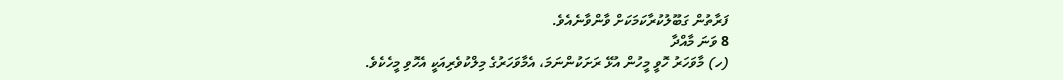ފަރާތުން ގަބޫލުކުރާކަމަކަށް ވާންވާނެއެވެ.
8 ވަނަ މާއްދާ
(ހ) މާވަހަރު ހޮވީ މީހުން އުޅޭ ރަށަކުންނަމަ، އެމާވަހަރުގެ މިލްކުވެރިއަކީ އެހޮވި މީހެކެވެ.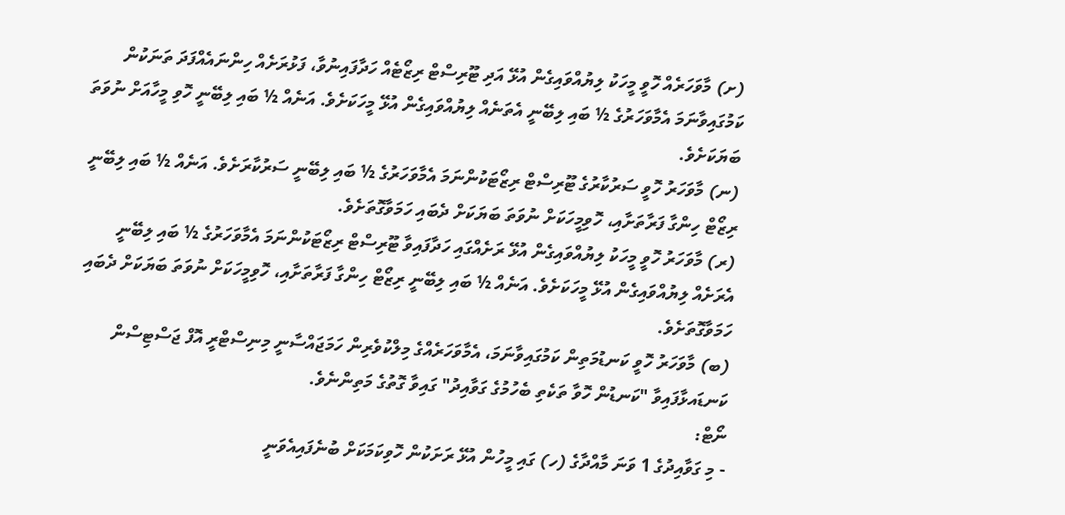(ށ) މާވަހަރެއް ހޮވީ މީހަކު ލިޔުއްވައިގެން އުޅޭ އަދި ޓޫރިސްޓް ރިޒޯޓެއް ހަދާފައިނުވާ، ފަޅުރަށެއް ހިންނައެއްފަދަ ތަނަކުން ކަމުގައިވާނަމަ އެމާވަހަރުގެ ½ ބައި ލިބޭނީ އެތަނެއް ލިޔުއްވައިގެން އުޅޭ މީހަކަށެވެ. އަނެއް ½ ބައި ލިބޭނީ ހޮވި މީހާއަށް ނުވަތަ ބަޔަކަށެވެ.
(ނ) މާވަހަރު ހޮވީ ސަރުކާރުގެ ޓޫރިސްޓް ރިޒޯޓަކުންނަމަ އެމާވަހަރުގެ ½ ބައި ލިބޭނީ ސަރުކާރަށެވެ. އަނެއް ½ ބައި ލިބޭނީ ރިޒޯޓް ހިންގާ ފަރާތަށާއި، ހޮވިމީހަކަށް ނުވަތަ ބަޔަކަށް ދެބައި ހަމަވާގޮތަށެވެ.
(ރ) މާވަހަރު ހޮވީ މީހަކު ލިޔުއްވައިގެން އުޅޭ ރަށެއްގައި ހަދާފައިވާ ޓޫރިސްޓް ރިޒޯޓަކުންނަމަ އެމާވަހަރުގެ ½ ބައި ލިބޭނީ އެރަށެއް ލިޔުއްވައިގެން އުޅޭ މީހަކަށެވެ. އަނެއް ½ ބައި ލިބޭނީ ރިޒޯޓް ހިންގާ ފަރާތަށާއި، ހޮވިމީހަކަށް ނުވަތަ ބަޔަކަށް ދެބައި ހަމަވާގޮތަށެވެ.
(ބ) މާވަހަރު ހޮވީ ކަނޑުމަތިން ކަމުގައިވާނަމަ، އެމާވަހަރެއްގެ މިލްކުވެރިން ހަމަޖައްސާނީ މިނިސްޓްރީ އޮފް ޖަސްޓިސްން ކަނޑައޅާފައިވާ "ކަނޑުން ހޮވާ ތަކެތި ބެހުމުގެ ގަވާއިދު" ގައިވާ ގޮތުގެ މަތިންނެވެ.
ނޯޓް:
- މި ގަވާއިދުގެ 1 ވަނަ މާއްދާގެ (ހ) ގައި މީހުން އުޅޭ ރަށަކުން ހޮވިކަމަކަށް ބުނެފައިއެވަނީ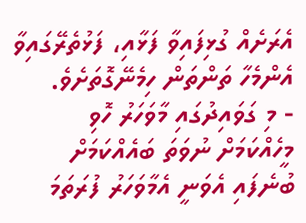އެރަށެއް ގުޅިފައިވާ ފަޅާއި، ފަޅުތެރޭގައިވާ އެންމެހާ ތަންތަން ހިމެނޭގޮތަށެވެ.
- މި ގަވައިދުގައި މާވަހަރު ހޮވި މީހެއްކަމަށް ނުވަތަ ބައެއްކަމަށް ބުނެފައި އެވަނީ އެމާވަހަރު ފުރަތަމަ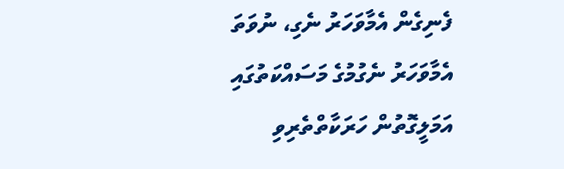ފެނިގެން އެމާވަހަރު ނެގި، ނުވަތަ އެމާވަހަރު ނެގުމުގެ މަސައްކަތުގައި އަމަލީގޮތުން ހަރަކާތްތެރިވި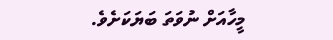މީހާއަށް ނުވަތަ ބަޔަކަށެވެ.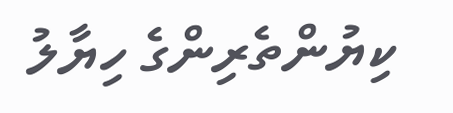ކިޔުންތެރިންގެ ހިޔާލު